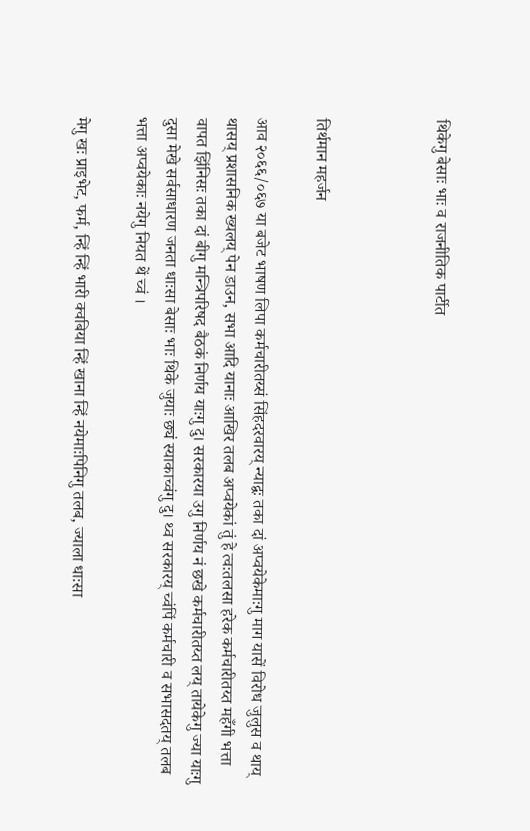थिकेगु बेसाः भाः व राजनीतिक पार्टीत



तिर्थमान महर्जन

आव २०६६/०६७ या बजेट भाषण लिपा कर्मचारीतय्सं सिंहदरवारय् न्याद्वः तका दां अप्वयेकेमाःगु माग यासें विरोध जुलुस व थाय् थासय् प्रशासनिक ख्यलय् पेन डाउन, सभा आदि यानाः आखिर तलब अप्वयेकां तुं हे त्वःतलसा हरेक कर्मचारीतय्त महँगी भत्ता वापत झिंनिसः तका दां बीगु मन्त्रिपरिषद बैठकं निर्णय याःगु दु। सरकारया उगु निर्णय नं छखे कर्मचारीतय्त लय् तायेकेगु ज्या याःगु दुसा मेखे सर्वसाधारण जनता धाःसा बेसाः भाः थिके जुयाः छ्यं स्याकाच्वंगु दु। थ्व सरकारय् च्वंपिं कर्मचारी व सभासदतय् तलब भत्ता अप्वयेकाः नयेगु नियत थें च्वं ।

मेगु खः प्राइभेट, फर्म, न्हिं न्हिं भारी क्वबिया न्हिं खाना न्हिं नयेमाःपिनिगु तलब, ज्याला धाःसा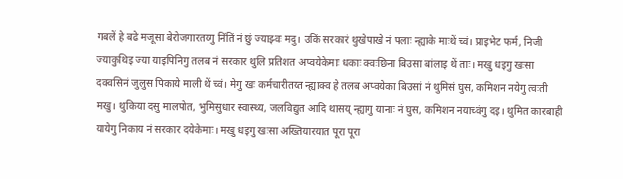गबलें हे बढे मजूसा बेरोजगारतय्गु निंतिं नं छुं ज्याझ्वः मदु। उकिं सरकारं थुखेपाखे नं पलाः न्ह्याके माःथें च्वं। प्राइभेट फर्म, निजी ज्याकुथिइ ज्या याइपिनिगु तलब नं सरकार थुलि प्रतिशत अप्वयेकेमाः धकाः क्वःछिना बिउसा बांलाइ थें ताः। मखु धइगु खःसा दक्वसिनं जुलुस पिकाये माली थें च्वं। मेगु खः कर्मचारीतय्त न्ह्याक्व हे तलब अप्वयेका बिउसां नं थुमिसं घुस, कमिशन नयेगु त्वःती मखु। थुकिया दसु मालपोत, भुमिसुधार स्वास्थ्य, जलविद्युत आदि थासय् न्ह्यागु यानाः नं घुस, कमिशन नयाच्वंगु दइ। थुमित कारबाही यायेगु निकाय नं सरकार दयेकेमाः। मखु धइगु खःसा अख्तियारयात पूरा पूरा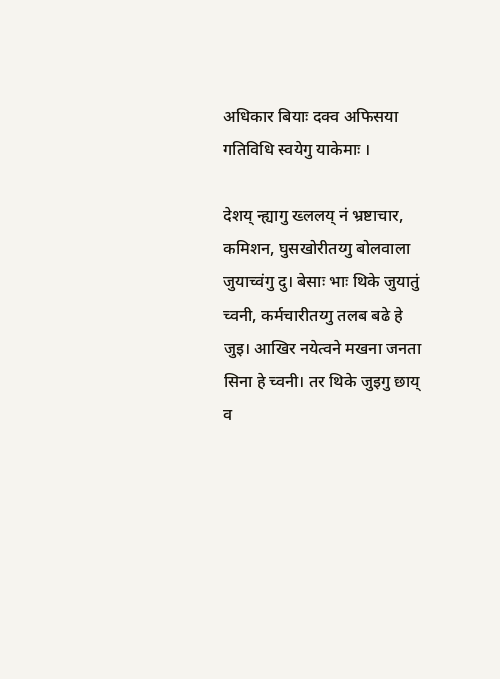अधिकार बियाः दक्व अफिसया गतिविधि स्वयेगु याकेमाः ।

देशय् न्ह्यागु ख्ललय् नं भ्रष्टाचार, कमिशन, घुसखोरीतय्गु बोलवाला जुयाच्वंगु दु। बेसाः भाः थिके जुयातुं च्वनी, कर्मचारीतय्गु तलब बढे हे जुइ। आखिर नयेत्वने मखना जनता सिना हे च्वनी। तर थिके जुइगु छाय् व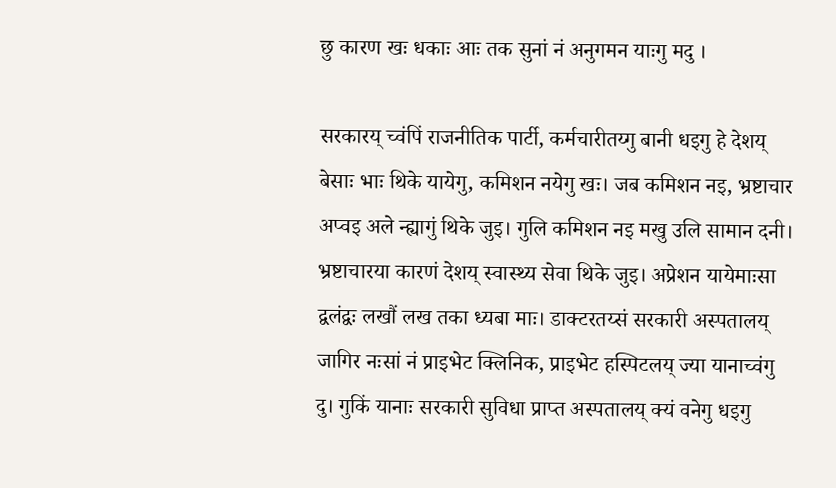छु कारण खः धकाः आः तक सुनां नं अनुगमन याःगु मदु ।

सरकारय् च्वंपिं राजनीतिक पार्टी, कर्मचारीतय्गु बानी धइगु हे देशय् बेसाः भाः थिके यायेगु, कमिशन नयेगु खः। जब कमिशन नइ, भ्रष्टाचार अप्वइ अले न्ह्यागुं थिके जुइ। गुलि कमिशन नइ मखु उलि सामान दनी। भ्रष्टाचारया कारणं देशय् स्वास्थ्य सेवा थिके जुइ। अप्रेशन यायेमाःसा द्वलंद्वः लखौं लख तका ध्यबा माः। डाक्टरतय्सं सरकारी अस्पतालय् जागिर नःसां नं प्राइभेट क्लिनिक, प्राइभेट हस्पिटलय् ज्या यानाच्वंगु दु। गुकिं यानाः सरकारी सुविधा प्राप्त अस्पतालय् क्यं वनेगु धइगु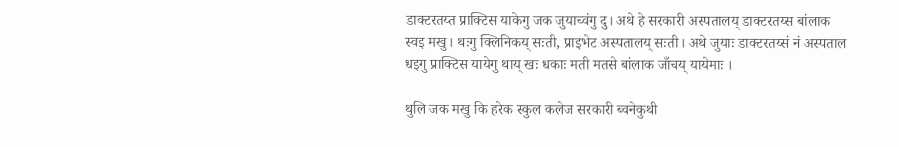डाक्टरतय्त प्राक्टिस याकेगु जक जुयाच्वंगु दु। अथे हे सरकारी अस्पतालय् डाक्टरतय्स बांलाक स्वइ मखु। थःगु क्लिनिकय् सःती, प्राइभेट अस्पतालय् सःती। अथे जुयाः डाक्टरतय्सं नं अस्पताल धइगु प्राक्टिस यायेगु थाय् खः धकाः मती मतसे बांलाक जाँचय् यायेमाः ।

थुलि जक मखु कि हरेक स्कुल कलेज सरकारी ब्वनेकुथी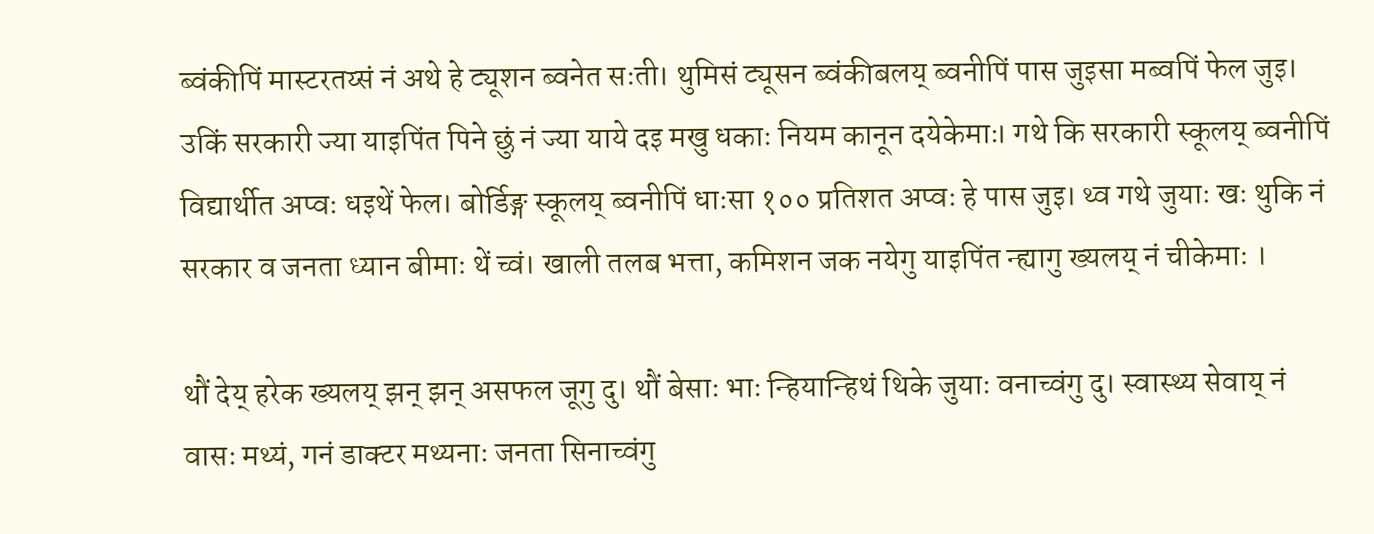ब्वंकीपिं मास्टरतय्सं नं अथे हे ट्यूशन ब्वनेत सःती। थुमिसं ट्यूसन ब्वंकीबलय् ब्वनीपिं पास जुइसा मब्वपिं फेल जुइ। उकिं सरकारी ज्या याइपिंत पिने छुं नं ज्या याये दइ मखु धकाः नियम कानून दयेकेमाः। गथे कि सरकारी स्कूलय् ब्वनीपिं विद्यार्थीत अप्वः धइथें फेल। बोर्डिङ्ग स्कूलय् ब्वनीपिं धाःसा १०० प्रतिशत अप्वः हे पास जुइ। थ्व गथे जुयाः खः थुकि नं सरकार व जनता ध्यान बीमाः थें च्वं। खाली तलब भत्ता, कमिशन जक नयेगु याइपिंत न्ह्यागु ख्यलय् नं चीकेमाः ।

थौं देय् हरेक ख्यलय् झन् झन् असफल जूगु दु। थौं बेसाः भाः न्हियान्हिथं थिके जुयाः वनाच्वंगु दु। स्वास्थ्य सेवाय् नं वासः मथ्यं, गनं डाक्टर मथ्यनाः जनता सिनाच्वंगु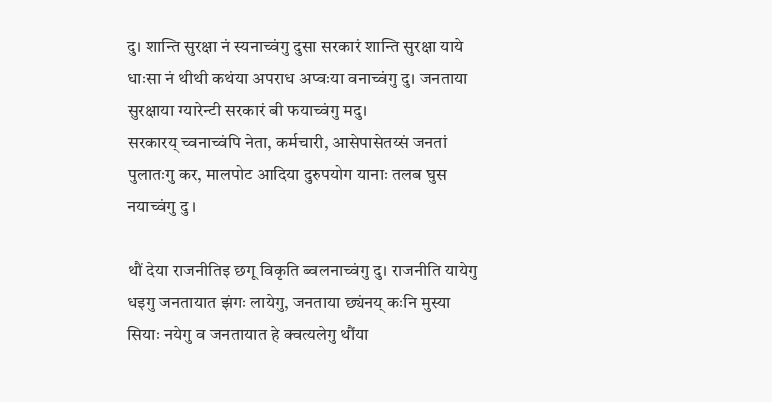दु। शान्ति सुरक्षा नं स्यनाच्वंगु दुसा सरकारं शान्ति सुरक्षा याये धाःसा नं थीथी कथंया अपराध अप्वःया वनाच्वंगु दु। जनताया सुरक्षाया ग्यारेन्टी सरकारं बी फयाच्वंगु मदु।
सरकारय् च्वनाच्वंपि नेता, कर्मचारी, आसेपासेतय्सं जनतां पुलातःगु कर, मालपोट आदिया दुरुपयोग यानाः तलब घुस नयाच्वंगु दु ।

थौं देया राजनीतिइ छगू विकृति ब्वलनाच्वंगु दु। राजनीति यायेगु धइगु जनतायात झंगः लायेगु, जनताया छ्यंनय् कःनि मुस्या सियाः नयेगु व जनतायात हे क्वत्यलेगु थौंया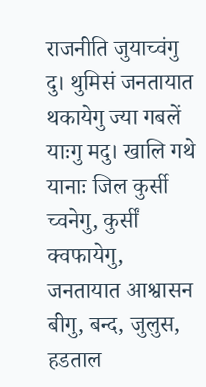राजनीति जुयाच्वंगु दु। थुमिसं जनतायात थकायेगु ज्या गबलें याःगु मदु। खालि गथे यानाः जिल कुर्सी च्वनेगु, कुर्सीं क्वफायेगु, जनतायात आश्वासन बीगु, बन्द, जुलुस, हडताल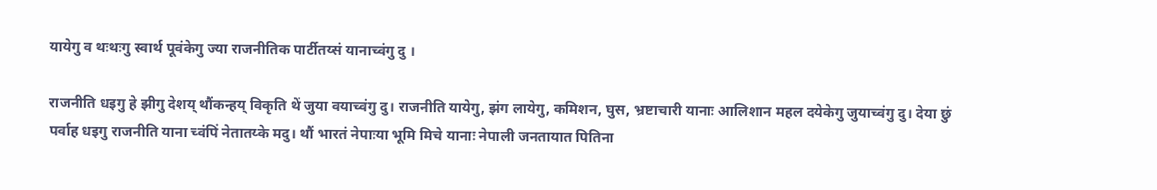यायेगु व थःथःगु स्वार्थ पूवंकेगु ज्या राजनीतिक पार्टीतय्सं यानाच्वंगु दु ।

राजनीति धइगु हे झीगु देशय् थौंकन्हय् विकृति थें जुया वयाच्वंगु दु। राजनीति यायेगु, झंग लायेगु, कमिशन, घुस, भ्रष्टाचारी यानाः आलिशान महल दयेकेगु जुयाच्वंगु दु। देया छुं पर्वाह धइगु राजनीति याना च्वंपिं नेतातय्के मदु। थौं भारतं नेपाःया भूमि मिचे यानाः नेपाली जनतायात पितिना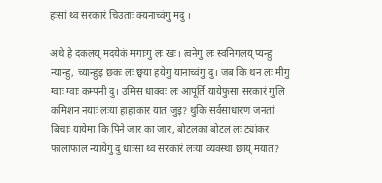हःसां थ्व सरकारं चिउताः क्यनाच्वंगु मदु ।

अथे हे दकलय् मदयेकं मगाःगु लः खः। त्वनेगु लः स्वनिगलय् प्यन्हु न्यान्हु, च्यान्हुइ छकः लः छ्वया हयेगु यानाच्वंगु दु। जब कि थन लः मीगु ग्वाः ग्वाः कम्पनी दु। उमिस धाक्वः लः आपूर्ति यायेफुसा सरकारं गुलि कमिशन नयाः लःया हाहाकार यात जुइ? थुकि सर्वसाधारण जनतां बिचाः यायेमा कि पिने जार का जार, बोटलका बोटल लः ट्यांकर फालाफाल न्यायेगु दु धाःसा थ्व सरकारं लःया व्यवस्था छाय् मयात?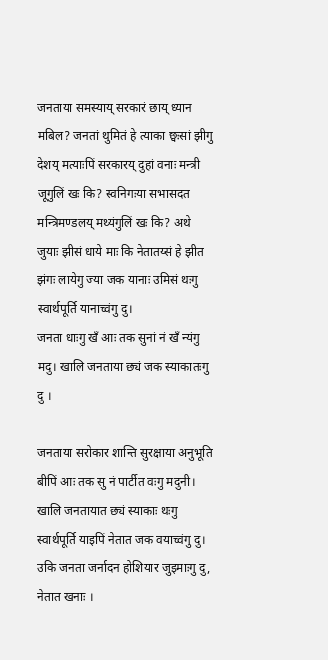जनताया समस्याय् सरकारं छाय् ध्यान मबिल? जनतां थुमितं हे त्याका छ्वःसां झीगु देशय् मत्याःपिं सरकारय् दुहां वनाः मन्त्री जूगुलिं खः कि? स्वनिगःया सभासदत मन्त्रिमण्डलय् मथ्यंगुलिं खः कि? अथे जुयाः झीसं धाये माः कि नेतातय्सं हे झीत झंगः लायेगु ज्या जक यानाः उमिसं थःगु स्वार्थपूर्ति यानाच्वंगु दु।
जनता धाःगु खँ आः तक सुनां नं खँ न्यंगु मदु। खालि जनताया छ्यं जक स्याकातःगु दु ।

जनताया सरोकार शान्ति सुरक्षाया अनुभूति बीपिं आः तक सु नं पार्टीत वःगु मदुनी। खालि जनतायात छ्यं स्याकाः थःगु स्वार्थपूर्ति याइपिं नेतात जक वयाच्वंगु दु। उकि जनता जर्नादन होशियार जुइमाःगु दु, नेतात खनाः ।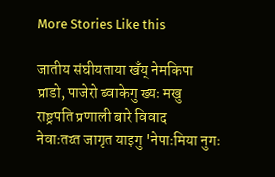More Stories Like this

जातीय संघीयताया खँय् नेमकिपा
प्राडो, पाजेरो ब्वाकेगु ख्यः मखु
राष्ट्रपति प्रणाली बारे विवाद
नेवाःतय्त जागृत याइगु 'नेपाःमिया नुगः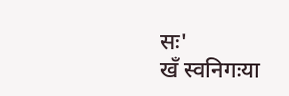सः'
खँ स्वनिगःया